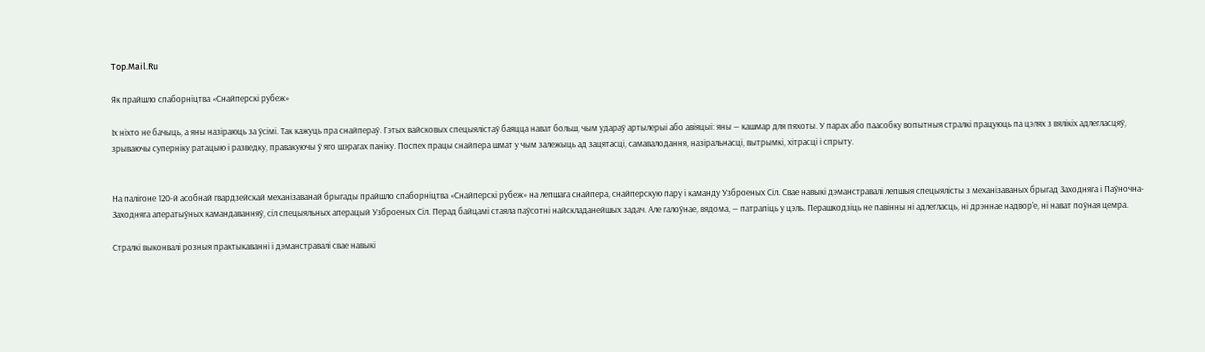Top.Mail.Ru

Як прайшло спаборніцтва «Снайперскі рубеж»

Іх ніхто не бачыць, а яны назіраюць за ўсімі. Так кажуць пра снайпераў. Гэтых вайсковых спецыялістаў баяцца нават больш, чым удараў артылерыі або авіяцыі: яны — кашмар для пяхоты. У парах або паасобку вопытныя стралкі працуюць па цэлях з вялікіх адлегласцяў, зрываючы суперніку ратацыю і разведку, правакуючы ў яго шэрагах паніку. Поспех працы снайпера шмат у чым залежыць ад зацятасці, самавалодання, назіральнасці, вытрымкі, хітрасці і спрыту.


На палігоне 120-й асобнай гвардзейскай механізаванай брыгады прайшло спаборніцтва «Снайперскі рубеж» на лепшага снайпера, снайперскую пару і каманду Узброеных Сіл. Свае навыкі дэманстравалі лепшыя спецыялісты з механізаваных брыгад Заходняга і Паўночна-Заходняга аператыўных камандаванняў, сіл спецыяльных аперацый Узброеных Сіл. Перад байцамі стаяла паўсотні найскладанейшых задач. Але галоўнае, вядома, — патрапіць у цэль. Перашкодзіць не павінны ні адлегласць, ні дрэннае надвор’е, ні нават поўная цемра.

Стралкі выконвалі розныя практыкаванні і дэманстравалі свае навыкі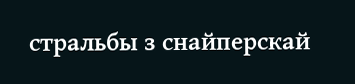стральбы з снайперскай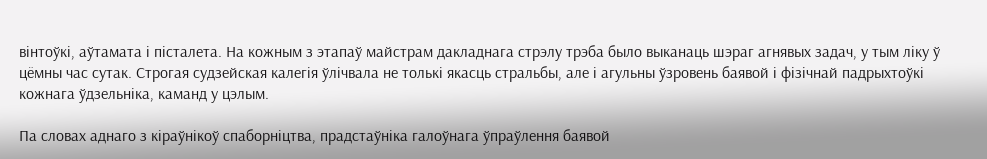вінтоўкі, аўтамата і пісталета. На кожным з этапаў майстрам дакладнага стрэлу трэба было выканаць шэраг агнявых задач, у тым ліку ў цёмны час сутак. Строгая судзейская калегія ўлічвала не толькі якасць стральбы, але і агульны ўзровень баявой і фізічнай падрыхтоўкі кожнага ўдзельніка, каманд у цэлым.

Па словах аднаго з кіраўнікоў спаборніцтва, прадстаўніка галоўнага ўпраўлення баявой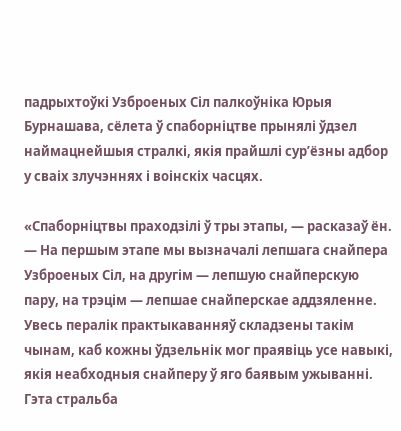падрыхтоўкі Узброеных Сіл палкоўніка Юрыя Бурнашава, сёлета ў спаборніцтве прынялі ўдзел наймацнейшыя стралкі, якія прайшлі сур’ёзны адбор у сваіх злучэннях і воінскіх часцях.

«Спаборніцтвы праходзілі ў тры этапы, — расказаў ён. — На першым этапе мы вызначалі лепшага снайпера Узброеных Сіл, на другім — лепшую снайперскую пару, на трэцім — лепшае снайперскае аддзяленне. Увесь пералік практыкаванняў складзены такім чынам, каб кожны ўдзельнік мог праявіць усе навыкі, якія неабходныя снайперу ў яго баявым ужыванні. Гэта стральба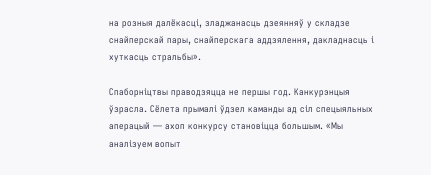на розныя далёкасці, зладжанасць дзеянняў у складзе снайперскай пары, снайперскага аддзялення, дакладнасць і хуткасць стральбы».

Спаборніцтвы праводзяцца не першы год. Канкурэнцыя ўзрасла. Сёлета прымалі ўдзел каманды ад сіл спецыяльных аперацый — ахоп конкурсу становіцца большым. «Мы аналізуем вопыт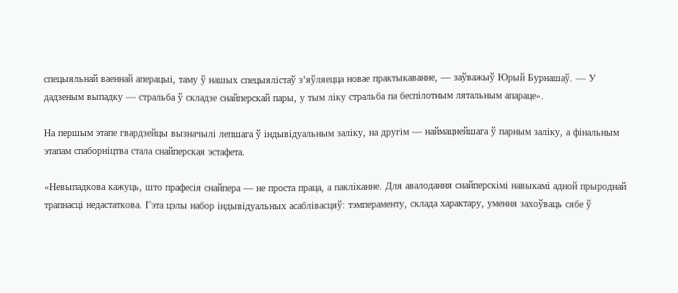спецыяльнай ваеннай аперацыі, таму ў нашых спецыялістаў з’яўляецца новае практыкаванне, — заўважыў Юрый Бурнашаў. — У дадзеным выпадку — стральба ў складзе снайперскай пары, у тым ліку стральба па беспілотным лятальным апараце».

На першым этапе гвардзейцы вызначылі лепшага ў індывідуальным заліку, на другім — наймацнейшага ў парным заліку, а фінальным этапам спаборніцтва стала снайперская эстафета.

«Невыпадкова кажуць, што прафесія снайпера — не проста праца, а пакліканне. Для авалодання снайперскімі навыкамі адной прыроднай трапнасці недастаткова. Гэта цэлы набор індывідуальных асаблівасцяў: тэмпераменту, склада характару, умення захоўваць сябе ў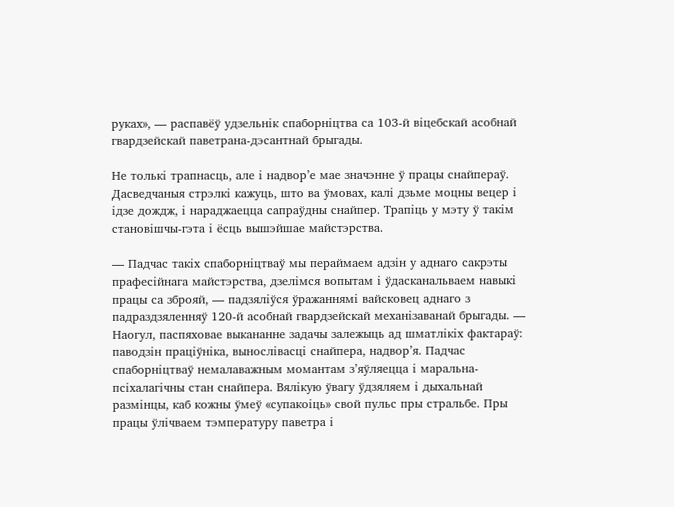руках», — распавёў удзельнік спаборніцтва са 103-й віцебскай асобнай гвардзейскай паветрана-дэсантнай брыгады.

Не толькі трапнасць, але і надвор’е мае значэнне ў працы снайпераў. Дасведчаныя стрэлкі кажуць, што ва ўмовах, калі дзьме моцны вецер і ідзе дождж, і нараджаецца сапраўдны снайпер. Трапіць у мэту ў такім становішчы-гэта і ёсць вышэйшае майстэрства.

— Падчас такіх спаборніцтваў мы пераймаем адзін у аднаго сакрэты прафесійнага майстэрства, дзелімся вопытам і ўдасканальваем навыкі працы са зброяй, — падзяліўся ўражаннямі вайсковец аднаго з падраздзяленняў 120-й асобнай гвардзейскай механізаванай брыгады. — Наогул, паспяховае выкананне задачы залежыць ад шматлікіх фактараў: паводзін праціўніка, вынослівасці снайпера, надвор’я. Падчас спаборніцтваў немалаважным момантам з’яўляецца і маральна-псіхалагічны стан снайпера. Вялікую ўвагу ўдзяляем і дыхальнай размінцы, каб кожны ўмеў «супакоіць» свой пульс пры стральбе. Пры працы ўлічваем тэмпературу паветра і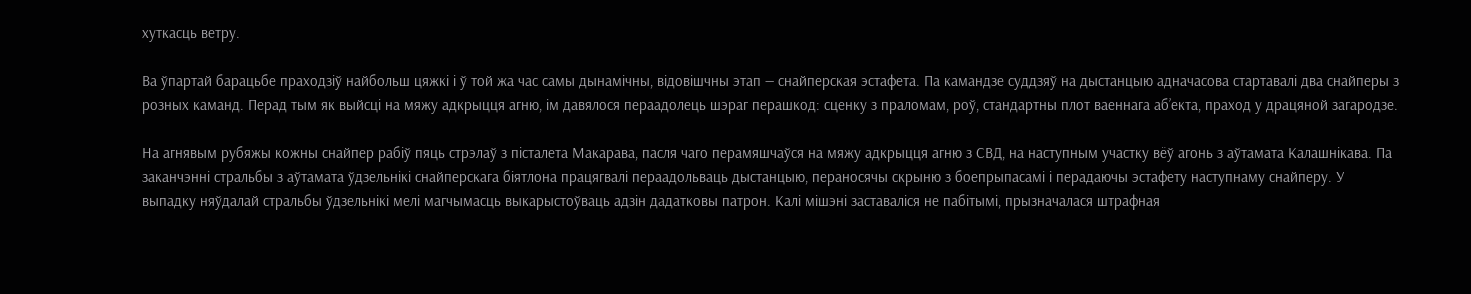хуткасць ветру.

Ва ўпартай барацьбе праходзіў найбольш цяжкі і ў той жа час самы дынамічны, відовішчны этап — снайперская эстафета. Па камандзе суддзяў на дыстанцыю адначасова стартавалі два снайперы з розных каманд. Перад тым як выйсці на мяжу адкрыцця агню, ім давялося пераадолець шэраг перашкод: сценку з праломам, роў, стандартны плот ваеннага аб’екта, праход у драцяной загародзе.

На агнявым рубяжы кожны снайпер рабіў пяць стрэлаў з пісталета Макарава, пасля чаго перамяшчаўся на мяжу адкрыцця агню з СВД, на наступным участку вёў агонь з аўтамата Калашнікава. Па заканчэнні стральбы з аўтамата ўдзельнікі снайперскага біятлона працягвалі пераадольваць дыстанцыю, пераносячы скрыню з боепрыпасамі і перадаючы эстафету наступнаму снайперу. У выпадку няўдалай стральбы ўдзельнікі мелі магчымасць выкарыстоўваць адзін дадатковы патрон. Калі мішэні заставаліся не пабітымі, прызначалася штрафная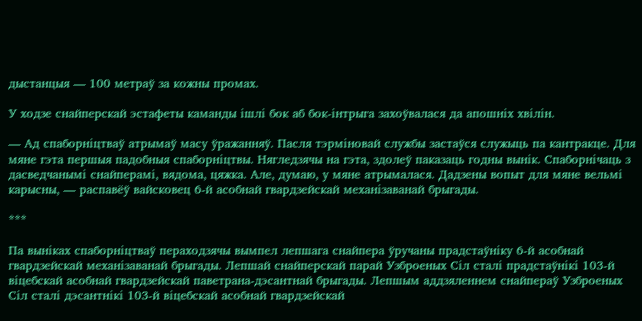дыстанцыя — 100 метраў за кожны промах.

У ходзе снайперскай эстафеты каманды ішлі бок аб бок-інтрыга захоўвалася да апошніх хвілін.

— Ад спаборніцтваў атрымаў масу ўражанняў. Пасля тэрміновай службы застаўся служыць па кантракце. Для мяне гэта першыя падобныя спаборніцтвы. Нягледзячы на гэта, здолеў паказаць годны вынік. Спаборнічаць з дасведчанымі снайперамі, вядома, цяжка. Але, думаю, у мяне атрымалася. Дадзены вопыт для мяне вельмі карысны, — распавёў вайсковец 6-й асобнай гвардзейскай механізаванай брыгады.

***

Па выніках спаборніцтваў пераходзячы вымпел лепшага снайпера ўручаны прадстаўніку 6-й асобнай гвардзейскай механізаванай брыгады. Лепшай снайперскай парай Узброеных Сіл сталі прадстаўнікі 103-й віцебскай асобнай гвардзейскай паветрана-дэсантнай брыгады. Лепшым аддзяленнем снайпераў Узброеных Сіл сталі дэсантнікі 103-й віцебскай асобнай гвардзейскай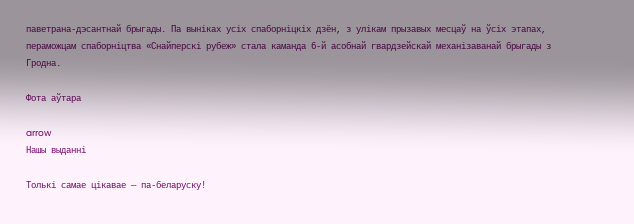паветрана-дэсантнай брыгады. Па выніках усіх спаборніцкіх дзён, з улікам прызавых месцаў на ўсіх этапах, пераможцам спаборніцтва «Снайперскі рубеж» стала каманда 6-й асобнай гвардзейскай механізаванай брыгады з Гродна.

Фота аўтара

arrow
Нашы выданні

Толькі самае цікавае — па-беларуску!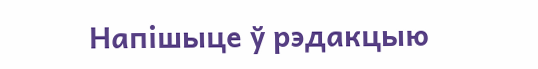Напішыце ў рэдакцыю